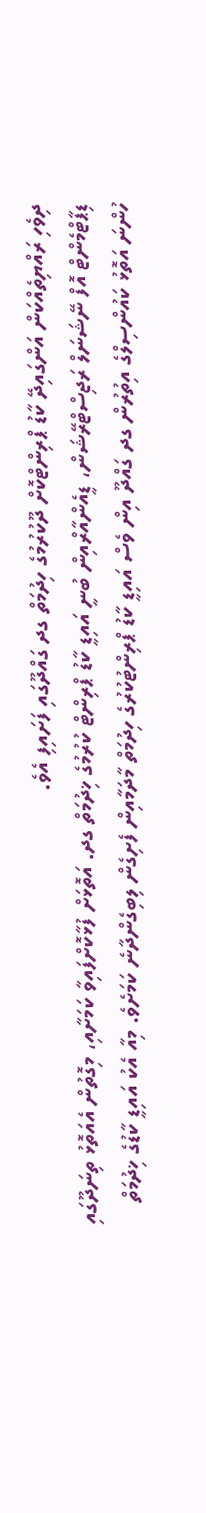ދިވެހި ރައްޔިތެއްކަން އަންގައިދޭ ކާޑު ޕްރިންޓްކޮށް ދޫކުރުމުގެ ހިދުމަތް ގދ ގައްދޫގައި ފަށައިފި އެވެ.
ޑިޕާޓްމެންޓް އޮފް ނޭޝަނަލް ރަޖިސްޓްރޭޝަން، ޑީއެންއާރްއިން ބުނީ އައިޑީ ކާޑު ޕްރިންޓް ކުރުމުގެ ޚިދުމަތް ގދ. އަތޮޅަށް ފުޅާކޮށްފައިވާ ކަމަށާއި، މިގޮތުން އެއަތޮޅު ތިނަދޫގައި ހުންނަ އަތޮޅު ކައުންސިލްގެ އިތުރުން ގދ ގައްދޫ އިން ވެސް އައިޑީ ކާޑު ޕްރިންޓުކުރުގެ ހިދުމަތް މާދަމާއިން ފެށިގެން ލިބިގެންދާނެ ކަމަށެވެ. މިއާ އެކު އައިޑީ ކާޑުގެ ޚިދުމަތް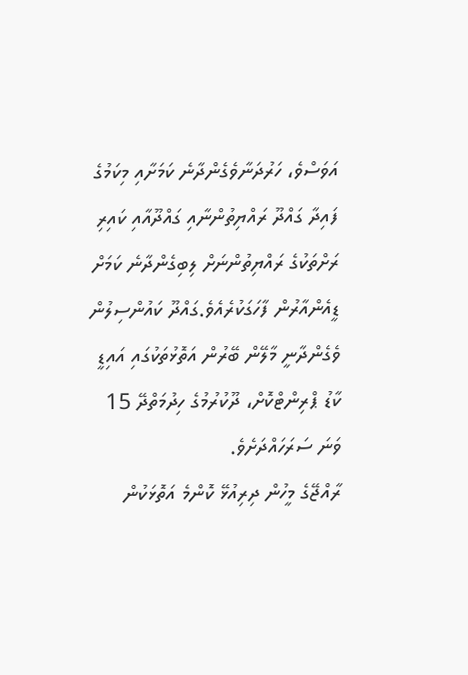އަވަސްވެ، ހަރުދަނާވެގެންދާނެ ކަމަށާއި މިކަމުގެ ފައިދާ ގައްދޫ ރައްޔިތުންނާއި ގައްދޫއާއި ކައިރި ރަށްތަކުގެ ރައްޔިތުންނަށް ލިބިގެންދާނެ ކަމަށް ޑީއެންއާރުން ފާހަގަކުރެއެވެ.ގައްދޫ ކައުންސިލުން ވެގެންދާނީ މާލޭން ބޭރުން އަތޮޅުތަކުގައި އައިޑީ ކާޑު ޕްރިންޓްކޮށް، ދޫކުރުމުގެ ހިދުމަތްދޭ 15 ވަނަ ސަރަހައްދަށެވެ.
ރާއްޖޭގެ މީހުން ދިރިއުޅޭ ކޮންމެ އަތޮޅަކުން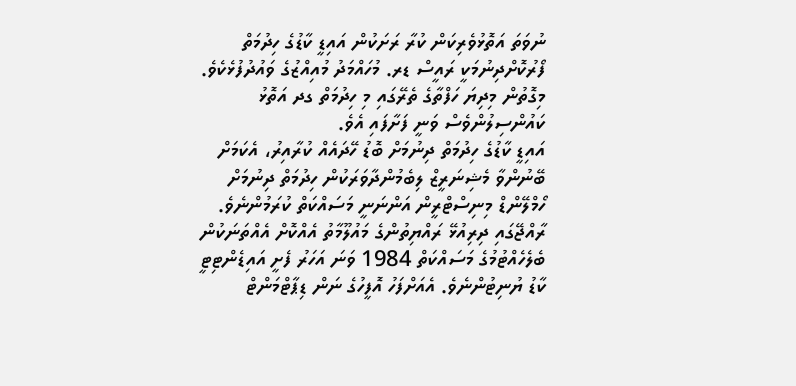ނުވަތަ އަތޮޅުވެރިކަން ކުރާ ރަށަކުން އައިޑީ ކާޑުގެ ހިދުމަތް ފޯރުކޮށްދިނުމަކީ ރައީސް ޑރ. މުހައްމަދު މުއިއްޒުގެ ވައުދުފުޅެކެވެ. މިގޮތުން މިދިޔަ ހަފްތާގެ ތެރޭގައި މި ހިދުމަތް ގދ އަތޮޅު ކައުންސިލުންވެސް ވަނީ ފަށާފައި އެވެ.
އައިޑީ ކާޑުގެ ހިދުމަތް ދިނުމަށް ބޮޑު ހޭދައެއް ކުރާއިރު، އެކަމަށް ބޭނުންވާ މެޝިނަރީޒް ލިބެމުންދާވަރަކުން ހިދުމަތް ދިނުމަށް ހޯމްލޭންޑް މިނިސްޓްރީން އަންނަނީ މަސައްކަތް ކުރަމުންނެވެ.
ރާއްޖޭގައި ދިރިއުޅޭ ރައްޔިތުންގެ މައުލޫމާތު އެއްކޮށް އެއްތަނަކުން ބެލެހެއްޓުމުގެ މަސައްކަތް 1984 ވަނަ އަހަރު ފެށީ އައިޑެންޓިޓީ ކާޑު ޔުނިޓުންނެވެ. އެއަށްފަހު އޮފީހުގެ ނަން ޑިޕާޓްމަންޓް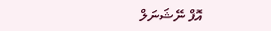އޮފް ނޭޝަނަލް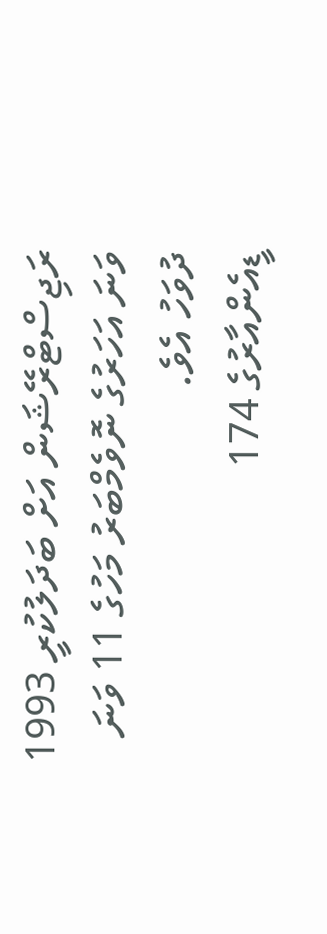ރަޖިސްޓްރޭޝަން އަށް ބަދަލުކުރީ 1993 ވަނަ އަހަރުގެ ނޮވެމްބަރު މަހުގެ 11 ވަނަ ދުވަހު އެވެ.
ޑީއެންއާރުގެ 174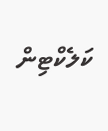ކަލެކްޓިން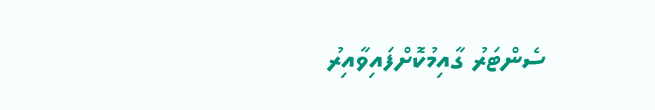ސެންޓަރު ގާއިމުކޮށްފައިވާއިރު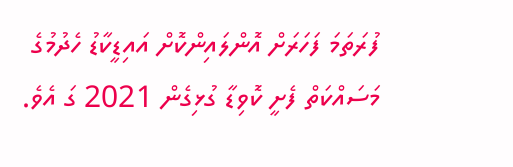ފުރަތަމަ ފަހަރަށް އޮންލައިންކޮށް އައިޑީކާޑު ހެދުމުގެ މަސައްކަތް ފެށީ ކޮވިޑާ ގުޅިގެން 2021 ގަ އެވެ.